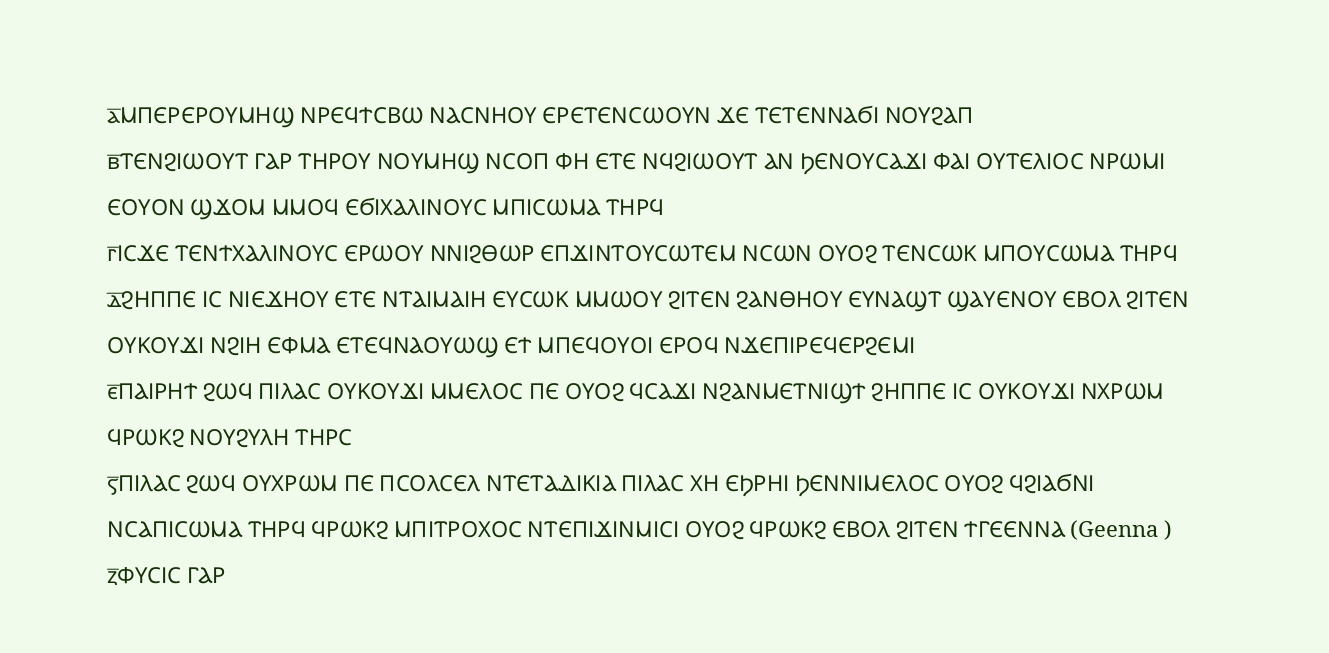ⲁ̅ⲘⲠⲈⲢⲈⲢⲞⲨⲘⲎϢ ⲚⲢⲈϤϮⲤⲂⲰ ⲚⲀⲤⲚⲎⲞⲨ ⲈⲢⲈⲦⲈⲚⲤⲰⲞⲨⲚ ϪⲈ ⲦⲈⲦⲈⲚⲚⲀϬⲒ ⲚⲞⲨϨⲀⲠ
ⲃ̅ⲦⲈⲚϨⲒⲰⲞⲨⲦ ⲄⲀⲢ ⲦⲎⲢⲞⲨ ⲚⲞⲨⲘⲎϢ ⲚⲤⲞⲠ ⲪⲎ ⲈⲦⲈ ⲚϤϨⲒⲰⲞⲨⲦ ⲀⲚ ϦⲈⲚⲞⲨⲤⲀϪⲒ ⲪⲀⲒ ⲞⲨⲦⲈⲖⲒⲞⲤ ⲚⲢⲰⲘⲒ ⲈⲞⲨⲞⲚ ϢϪⲞⲘ ⲘⲘⲞϤ ⲈϬⲒⲬⲀⲖⲒⲚⲞⲨⲤ ⲘⲠⲒⲤⲰⲘⲀ ⲦⲎⲢϤ
ⲅ̅ⲒⲤϪⲈ ⲦⲈⲚϮⲬⲀⲖⲒⲚⲞⲨⲤ ⲈⲢⲰⲞⲨ ⲚⲚⲒϨⲐⲰⲢ ⲈⲠϪⲒⲚⲦⲞⲨⲤⲰⲦⲈⲘ ⲚⲤⲰⲚ ⲞⲨⲞϨ ⲦⲈⲚⲤⲰⲔ ⲘⲠⲞⲨⲤⲰⲘⲀ ⲦⲎⲢϤ
ⲇ̅ϨⲎⲠⲠⲈ ⲒⲤ ⲚⲒⲈϪⲎⲞⲨ ⲈⲦⲈ ⲚⲦⲀⲒⲘⲀⲒⲎ ⲈⲨⲤⲰⲔ ⲘⲘⲰⲞⲨ ϨⲒⲦⲈⲚ ϨⲀⲚⲐⲎⲞⲨ ⲈⲨⲚⲀϢⲦ ϢⲀⲨⲈⲚⲞⲨ ⲈⲂⲞⲖ ϨⲒⲦⲈⲚ ⲞⲨⲔⲞⲨϪⲒ ⲚϨⲒⲎ ⲈⲪⲘⲀ ⲈⲦⲈϤⲚⲀⲞⲨⲰϢ ⲈϮ ⲘⲠⲈϤⲞⲨⲞⲒ ⲈⲢⲞϤ ⲚϪⲈⲠⲒⲢⲈϤⲈⲢϨⲈⲘⲒ
ⲉ̅ⲠⲀⲒⲢⲎϮ ϨⲰϤ ⲠⲒⲖⲀⲤ ⲞⲨⲔⲞⲨϪⲒ ⲘⲘⲈⲖⲞⲤ ⲠⲈ ⲞⲨⲞϨ ϤⲤⲀϪⲒ ⲚϨⲀⲚⲘⲈⲦⲚⲒϢϮ ϨⲎⲠⲠⲈ ⲒⲤ ⲞⲨⲔⲞⲨϪⲒ ⲚⲬⲢⲰⲘ ϤⲢⲰⲔϨ ⲚⲞⲨϨⲨⲖⲎ ⲦⲎⲢⲤ
ⲋ̅ⲠⲒⲖⲀⲤ ϨⲰϤ ⲞⲨⲬⲢⲰⲘ ⲠⲈ ⲠⲤⲞⲖⲤⲈⲖ ⲚⲦⲈⲦⲀⲆⲒⲔⲒⲀ ⲠⲒⲖⲀⲤ ⲬⲎ ⲈϦⲢⲎⲒ ϦⲈⲚⲚⲒⲘⲈⲖⲞⲤ ⲞⲨⲞϨ ϤϨⲒⲀϬⲚⲒ ⲚⲤⲀⲠⲒⲤⲰⲘⲀ ⲦⲎⲢϤ ϤⲢⲰⲔϨ ⲘⲠⲒⲦⲢⲞⲬⲞⲤ ⲚⲦⲈⲠⲒϪⲒⲚⲘⲒⲤⲒ ⲞⲨⲞϨ ϤⲢⲰⲔϨ ⲈⲂⲞⲖ ϨⲒⲦⲈⲚ ϮⲄⲈⲈⲚⲚⲀ (Geenna )
ⲍ̅ⲪⲨⲤⲒⲤ ⲄⲀⲢ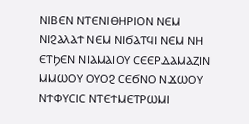ⲚⲒⲂⲈⲚ ⲚⲦⲈⲚⲒⲐⲎⲢⲒⲞⲚ ⲚⲈⲘ ⲚⲒϨⲀⲖⲀϮ ⲚⲈⲘ ⲚⲒϬⲀⲦϤⲒ ⲚⲈⲘ ⲚⲎ ⲈⲦϦⲈⲚ ⲚⲒⲀⲘⲀⲒⲞⲨ ⲤⲈⲈⲢⲆⲀⲘⲀⲌⲒⲚ ⲘⲘⲰⲞⲨ ⲞⲨⲞϨ ⲤⲈϬⲚⲞ ⲚϪⲰⲞⲨ ⲚϮⲪⲨⲤⲒⲤ ⲚⲦⲈϮⲘⲈⲦⲢⲰⲘⲒ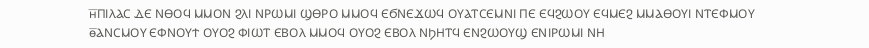ⲏ̅ⲠⲒⲖⲀⲤ ⲆⲈ ⲚⲐⲞϤ ⲘⲘⲞⲚ ϨⲖⲒ ⲚⲢⲰⲘⲒ ϢⲐⲢⲞ ⲘⲘⲞϤ ⲈϬⲚⲈϪⲰϤ ⲞⲨⲀⲦⲤⲈⲘⲚⲒ ⲠⲈ ⲈϤϨⲰⲞⲨ ⲈϤⲘⲈϨ ⲘⲘⲀⲐⲞⲨⲒ ⲚⲦⲈⲪⲘⲞⲨ
ⲑ̅ⲀⲚⲤⲘⲞⲨ ⲈⲪⲚⲞⲨϮ ⲞⲨⲞϨ ⲪⲒⲰⲦ ⲈⲂⲞⲖ ⲘⲘⲞϤ ⲞⲨⲞϨ ⲈⲂⲞⲖ ⲚϦⲎⲦϤ ⲈⲚϨⲰⲞⲨϢ ⲈⲚⲒⲢⲰⲘⲒ ⲚⲎ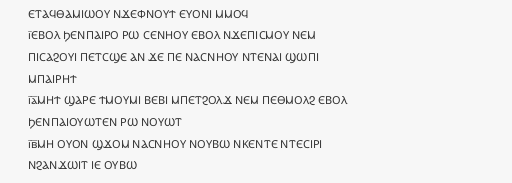ⲈⲦⲀϤⲐⲀⲘⲒⲰⲞⲨ ⲚϪⲈⲪⲚⲞⲨϮ ⲈⲨⲞⲚⲒ ⲘⲘⲞϤ
ⲓ̅ⲈⲂⲞⲖ ϦⲈⲚⲠⲀⲒⲢⲞ ⲢⲰ ⲤⲈⲚⲎⲞⲨ ⲈⲂⲞⲖ ⲚϪⲈⲠⲒⲤⲘⲞⲨ ⲚⲈⲘ ⲠⲒⲤⲀϨⲞⲨⲒ ⲠⲈⲦⲤϢⲈ ⲀⲚ ϪⲈ ⲠⲈ ⲚⲀⲤⲚⲎⲞⲨ ⲚⲦⲈⲚⲀⲒ ϢⲰⲠⲒ ⲘⲠⲀⲒⲢⲎϮ
ⲓ̅ⲁ̅ⲘⲎϮ ϢⲀⲢⲈ ϮⲘⲞⲨⲘⲒ ⲂⲈⲂⲒ ⲘⲠⲈⲦϨⲞⲖϪ ⲚⲈⲘ ⲠⲈⲐⲘⲞⲖϨ ⲈⲂⲞⲖ ϦⲈⲚⲠⲀⲒⲞⲨⲰⲦⲈⲚ ⲢⲰ ⲚⲞⲨⲰⲦ
ⲓ̅ⲃ̅ⲘⲎ ⲞⲨⲞⲚ ϢϪⲞⲘ ⲚⲀⲤⲚⲎⲞⲨ ⲚⲞⲨⲂⲰ ⲚⲔⲈⲚⲦⲈ ⲚⲦⲈⲤⲒⲢⲒ ⲚϨⲀⲚϪⲰⲒⲦ ⲒⲈ ⲞⲨⲂⲰ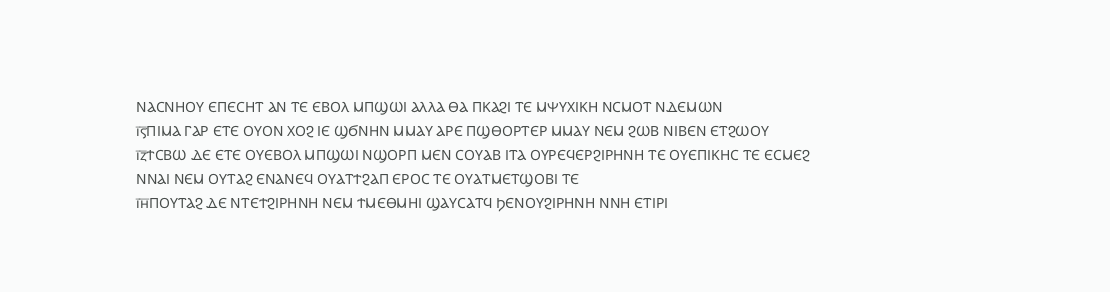ⲚⲀⲤⲚⲎⲞⲨ ⲈⲠⲈⲤⲎⲦ ⲀⲚ ⲦⲈ ⲈⲂⲞⲖ ⲘⲠϢⲰⲒ ⲀⲖⲖⲀ ⲐⲀ ⲠⲔⲀϨⲒ ⲦⲈ ⲘⲮⲨⲬⲒⲔⲎ ⲚⲤⲘⲞⲦ ⲚⲆⲈⲘⲰⲚ
ⲓ̅ⲋ̅ⲠⲒⲘⲀ ⲄⲀⲢ ⲈⲦⲈ ⲞⲨⲞⲚ ⲬⲞϨ ⲒⲈ ϢϬⲚⲎⲚ ⲘⲘⲀⲨ ⲀⲢⲈ ⲠϢⲐⲞⲢⲦⲈⲢ ⲘⲘⲀⲨ ⲚⲈⲘ ϨⲰⲂ ⲚⲒⲂⲈⲚ ⲈⲦϨⲰⲞⲨ
ⲓ̅ⲍ̅ϮⲤⲂⲰ ⲆⲈ ⲈⲦⲈ ⲞⲨⲈⲂⲞⲖ ⲘⲠϢⲰⲒ ⲚϢⲞⲢⲠ ⲘⲈⲚ ⲤⲞⲨⲀⲂ ⲒⲦⲀ ⲞⲨⲢⲈϤⲈⲢϨⲒⲢⲎⲚⲎ ⲦⲈ ⲞⲨⲈⲠⲒⲔⲎⲤ ⲦⲈ ⲈⲤⲘⲈϨ ⲚⲚⲀⲒ ⲚⲈⲘ ⲞⲨⲦⲀϨ ⲈⲚⲀⲚⲈϤ ⲞⲨⲀⲦϮϨⲀⲠ ⲈⲢⲞⲤ ⲦⲈ ⲞⲨⲀⲦⲘⲈⲦϢⲞⲂⲒ ⲦⲈ
ⲓ̅ⲏ̅ⲠⲞⲨⲦⲀϨ ⲆⲈ ⲚⲦⲈϮϨⲒⲢⲎⲚⲎ ⲚⲈⲘ ϮⲘⲈⲐⲘⲎⲒ ϢⲀⲨⲤⲀⲦϤ ϦⲈⲚⲞⲨϨⲒⲢⲎⲚⲎ ⲚⲚⲎ ⲈⲦⲒⲢⲒ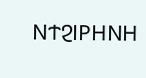ⲚϮϨⲒⲢⲎⲚⲎ